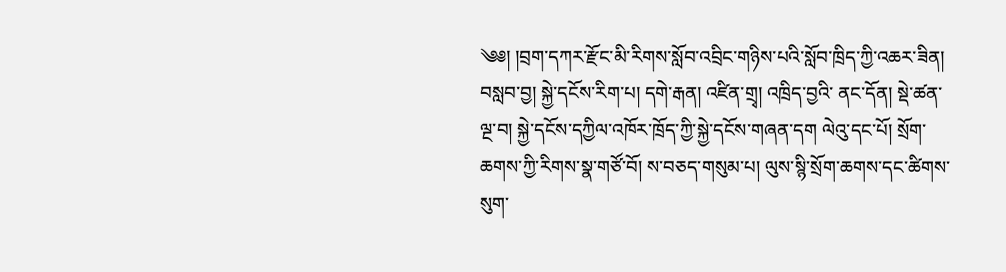༄༅། །བྲག་དཀར་རྫོང་མི་རིགས་སློབ་འབྲིང་གཉིས་པའི་སློབ་ཁྲིད་ཀྱི་འཆར་ཟིན། བསླབ་བྱ། སྐྱེ་དངོས་རིག་པ། དགེ་རྒན། འཛིན་གྲྭ། འཁྲིད་བྱའི་ ནང་དོན། སྡེ་ཚན་ལྔ་བ། སྐྱེ་དངོས་དཀྱིལ་འཁོར་ཁྲོད་ཀྱི་སྐྱེ་དངོས་གཞན་དག ལེའུ་དང་པོ། སྲོག་ཆགས་ཀྱི་རིགས་སྣ་གཙོ་བོ། ས་བཅད་གསུམ་པ། ལུས་སྙི་སྲོག་ཆགས་དང་ཚིགས་སུག་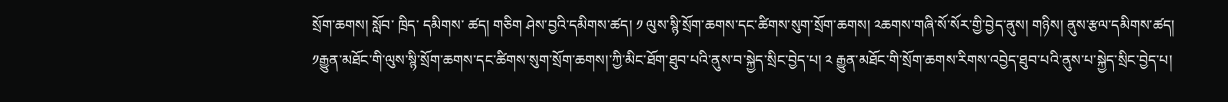སྲོག་ཆགས། སློབ་ ཁྲིད་ དམིགས་ ཚད། གཅིག ཤེས་བྱའི་དམིགས་ཚད། ༡ ལུས་སྙི་སྲོག་ཆགས་དང་ཚིགས་སུག་སྲོག་ཆགས། ༢ཆགས་གཞི་སོ་སོར་གྱི་བྱེད་ནུས། གཉིས། ནུས་རྩལ་དམིགས་ཚད། ༡རྒྱུན་མཐོང་གི་ལུས་སྙི་སྲོག་ཆགས་དང་ཚིགས་སུག་སྲོག་ཆགས།་ཀྱི་མིང་ཐོག་ཐུབ་པའི་ནུས་བ་སྐྱེད་སྲིང་བྱེད་པ། ༢ རྒྱུན་མཐོང་གི་སྲོག་ཆགས་རིགས་འབྱེད་ཐུབ་པའི་ནུས་པ་སྐྱེད་སྲིང་བྱེད་པ།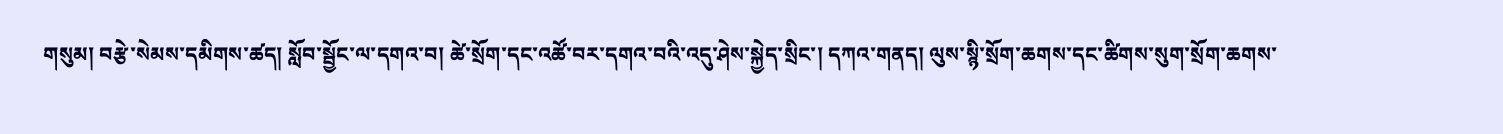གསུམ། བརྩེ་སེམས་དམིགས་ཚད། སློབ་སྦྱོང་ལ་དགའ་བ། ཚེ་སྲོག་དང་འཚོ་བར་དགའ་བའི་འདུ་ཤེས་སྐྱེད་སྲིང་། དཀའ་གནད། ལུས་སྙི་སྲོག་ཆགས་དང་ཚིགས་སུག་སྲོག་ཆགས་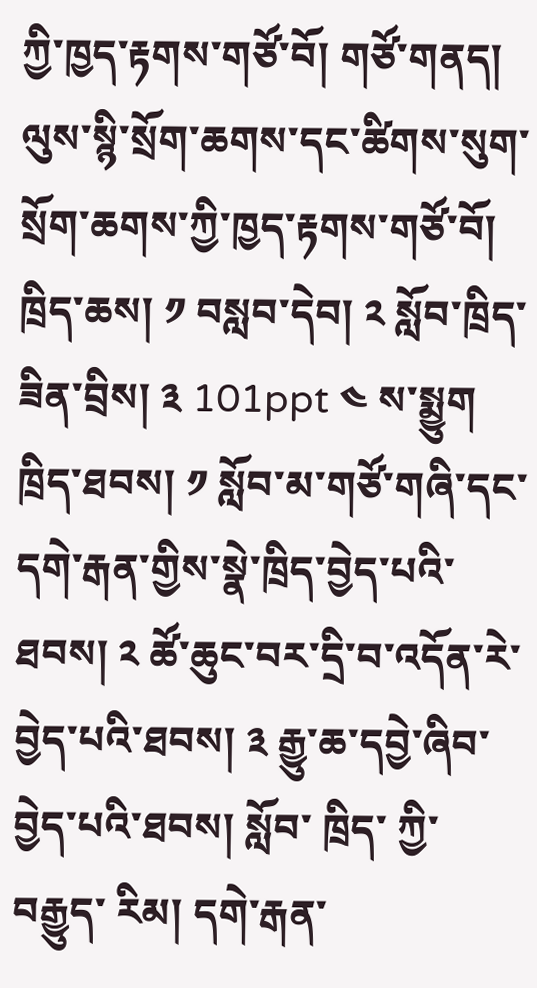ཀྱི་ཁྱད་རྟགས་གཙོ་བོ། གཙོ་གནད། ལུས་སྙི་སྲོག་ཆགས་དང་ཚིགས་སུག་སྲོག་ཆགས་ཀྱི་ཁྱད་རྟགས་གཙོ་བོ། ཁྲིད་ཆས། ༡ བསླབ་དེབ། ༢ སློབ་ཁྲིད་ཟིན་བྲིས། ༣ 101ppt ༤ ས་སྨྱུག ཁྲིད་ཐབས། ༡ སློབ་མ་གཙོ་གཞི་དང་དགེ་རྒན་གྱིས་སྣེ་ཁྲིད་བྱེད་པའི་ཐབས། ༢ ཚོ་ཆུང་བར་དྲི་བ་འདོན་རེ་བྱེད་པའི་ཐབས། ༣ རྒྱུ་ཆ་དབྱེ་ཞིབ་བྱེད་པའི་ཐབས། སློབ་ ཁྲིད་ ཀྱི་ བརྒྱུད་ རིམ། དགེ་རྒན་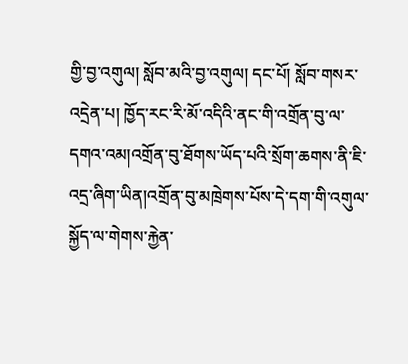གྱི་བྱ་འགུལ། སློབ་མའི་བྱ་འགུལ། དང་པོ། སློབ་གསར་འདྲེན་པ། ཁྱོད་རང་རི་མོ་འདིའི་ནང་གི་འགྲོན་བུ་ལ་དགའ་འམ།འགྲོན་བུ་ཐོགས་ཡོད་པའི་སྲོག་ཆགས་ནི་ཇི་འདྲ་ཞིག་ཡིན།འགྲོན་བུ་མཁྲེགས་པོས་དེ་དག་གི་འགུལ་སྐྱོད་ལ་གེགས་རྐྱེན་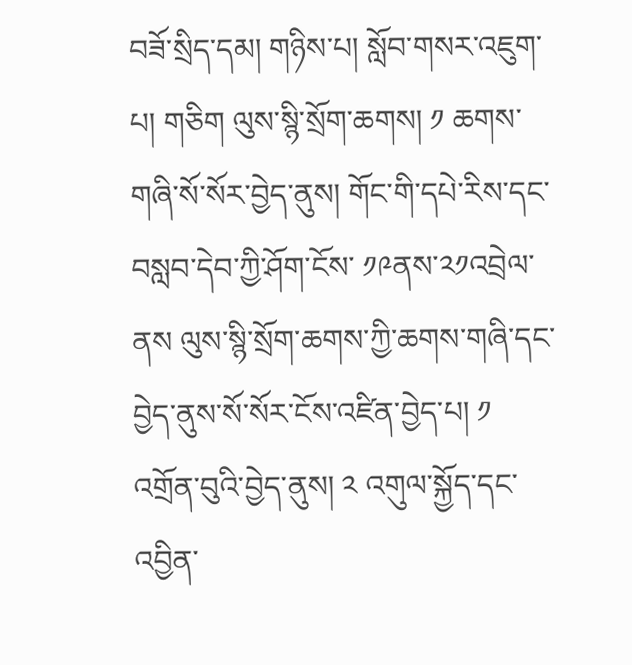བཟོ་སྲིད་དམ། གཉིས་པ། སློབ་གསར་འཇུག་པ། གཅིག ལུས་སྙི་སྲོག་ཆགས། ༡ ཆགས་གཞི་སོ་སོར་བྱེད་ནུས། གོང་གི་དཔེ་རིས་དང་ བསླབ་དེབ་ཀྱི་ཤོག་ངོས་ ༡༩ནས་༢༡འབྲེལ་ནས ལུས་སྙི་སྲོག་ཆགས་ཀྱི་ཆགས་གཞི་དང་བྱེད་ནུས་སོ་སོར་ངོས་འཛིན་བྱེད་པ། ༡ འགྲོན་བུའི་བྱེད་ནུས། ༢ འགུལ་སྐྱོད་དང་འབྱིན་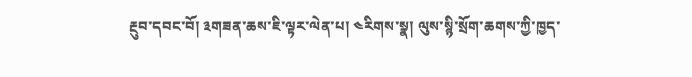རྔུབ་དབང་བོ། ༣གཟན་ཆས་ཇི་ལྟར་ལེན་པ། ༤རིགས་སྣ། ལུས་སྙི་སྲོག་ཆགས་ཀྱི་ཁྱད་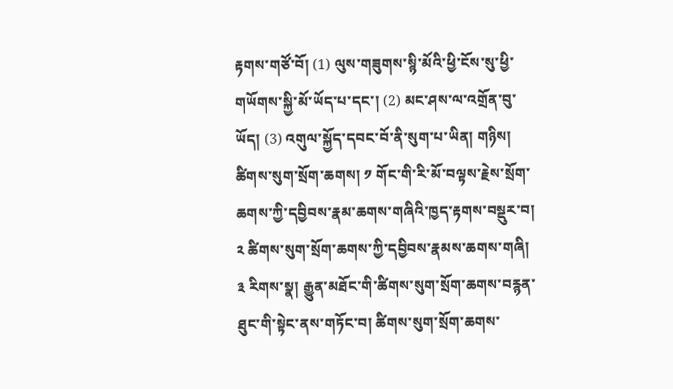རྟགས་གཙོ་བོ། (1) ལུས་གཟུགས་སྙི་མོའི་ཕྱི་ངོས་སུ་ཕྱི་གཡོགས་སྐྱི་མོ་ཡོད་པ་དང་། (2) མང་ཤས་ལ་འགྲོན་བུ་ཡོད། (3) འགུལ་སྐྱོད་དབང་བོ་ནི་སུག་པ་ཡིན། གཉིས། ཚིགས་སུག་སྲོག་ཆགས། ༡ གོང་གི་རི་མོ་བལྟས་རྗེས་སྲོག་ཆགས་ཀྱི་དབྱིབས་རྣམ་ཆགས་གཞིའི་ཁྱད་རྟགས་བསྡུར་བ། ༢ ཚིགས་སུག་སྲོག་ཆགས་ཀྱི་དབྱིབས་རྣམས་ཆགས་གཞི། ༣ རིགས་སྣ། རྒྱུན་མཐོང་གི་ཚིགས་སུག་སྲོག་ཆགས་བརྙན་ཐུང་གི་སྟེང་ནས་གཏོང་བ། ཚིགས་སུག་སྲོག་ཆགས་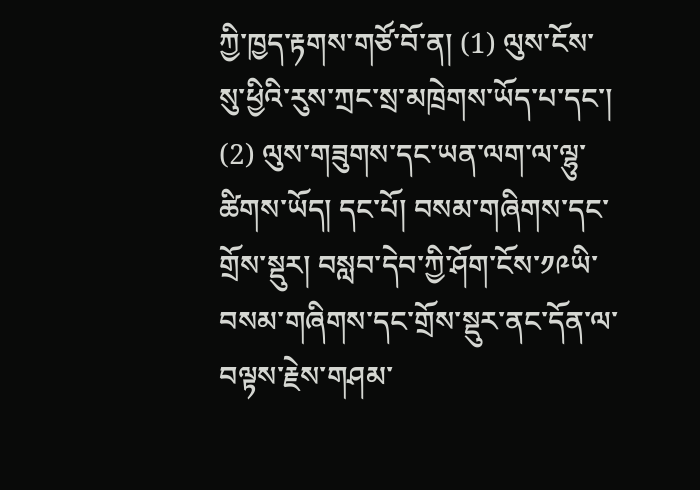ཀྱི་ཁྱད་རྟགས་གཙོ་བོ་ན། (1) ལུས་ངོས་སུ་ཕྱིའི་རུས་ཀྲང་སྲ་མཁྲེགས་ཡོད་པ་དང་། (2) ལུས་གཟུགས་དང་ཡན་ལག་ལ་ལྷུ་ཚིགས་ཡོད། དང་པོ། བསམ་གཞིགས་དང་གྲོས་སྡུར། བསླབ་དེབ་ཀྱི་ཤོག་ངོས་༡༩ཡི་བསམ་གཞིགས་དང་གྲོས་སྡུར་ནང་དོན་ལ་བལྟས་རྗེས་གཤམ་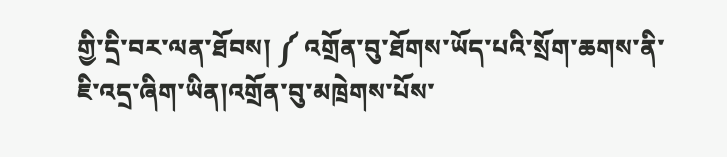གྱི་དྲི་བར་ལན་ཐོབས། ༼ འགྲོན་བུ་ཐོགས་ཡོད་པའི་སྲོག་ཆགས་ནི་ཇི་འདྲ་ཞིག་ཡིན།འགྲོན་བུ་མཁྲེགས་པོས་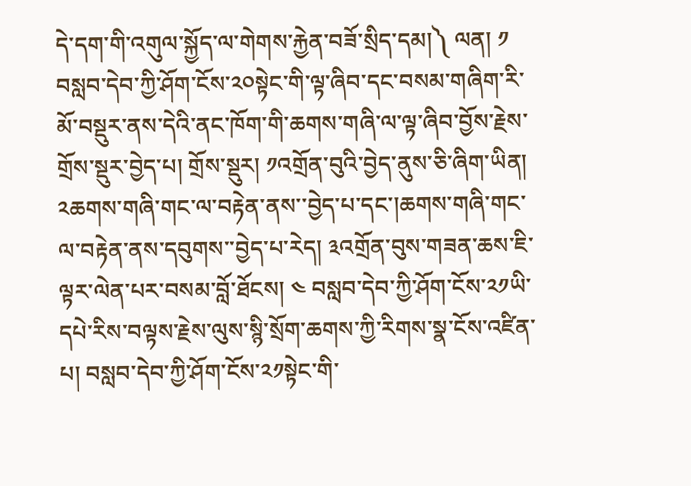དེ་དག་གི་འགུལ་སྐྱོད་ལ་གེགས་རྐྱེན་བཟོ་སྲིད་དམ།༽ ལན། ༡ བསླབ་དེབ་ཀྱི་ཤོག་ངོས་༢༠སྟེང་གི་ལྟ་ཞིབ་དང་བསམ་གཞིག་རི་མོ་བསྡུར་ནས་དེའི་ནང་ཁོག་གི་ཆགས་གཞི་ལ་ལྟ་ཞིབ་བྱོས་རྗེས་གྲོས་སྡུར་བྱེད་པ། གྲོས་སྡུར། ༡འགྲོན་བུའི་བྱེད་ནུས་ཅི་ཞིག་ཡིན། ༢ཆགས་གཞི་གང་ལ་བརྟེན་ནས་་བྱེད་པ་དང་།ཆགས་གཞི་གང་ལ་བརྟེན་ནས་དབུགས་་བྱེད་པ་རེད། ༣འགྲོན་བུས་གཟན་ཆས་ཇི་ལྟར་ལེན་པར་བསམ་བློ་ཐོངས། ༤ བསླབ་དེབ་ཀྱི་ཤོག་ངོས་༢༡ཡི་དཔེ་རིས་བལྟས་རྗེས་ལུས་སྙི་སྲོག་ཆགས་ཀྱི་རིགས་སྣ་ངོས་འཛིན་པ། བསླབ་དེབ་ཀྱི་ཤོག་ངོས་༢༡སྟེང་གི་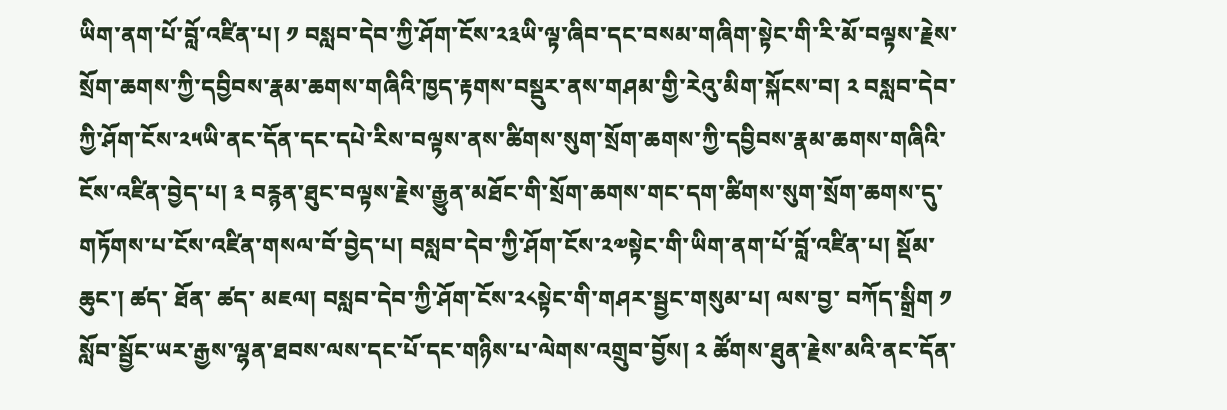ཡིག་ནག་པོ་བློ་འཛིན་པ། ༡ བསླབ་དེབ་ཀྱི་ཤོག་ངོས་༢༣ཡི་ལྟ་ཞིབ་དང་བསམ་གཞིག་སྟེང་གི་རི་མོ་བལྟས་རྗེས་སྲོག་ཆགས་ཀྱི་དབྱིབས་རྣམ་ཆགས་གཞིའི་ཁྱད་རྟགས་བསྡུར་ནས་གཤམ་གྱི་རེའུ་མིག་སྐོངས་བ། ༢ བསླབ་དེབ་ཀྱི་ཤོག་ངོས་༢༥ཡི་ནང་དོན་དང་དཔེ་རིས་བལྟས་ནས་ཚིགས་སུག་སྲོག་ཆགས་ཀྱི་དབྱིབས་རྣམ་ཆགས་གཞིའི་ངོས་འཛིན་བྱེད་པ། ༣ བརྙན་ཐུང་བལྟས་རྗེས་རྒྱུན་མཐོང་གི་སྲོག་ཆགས་གང་དག་ཚིགས་སུག་སྲོག་ཆགས་དུ་གཏོགས་པ་ངོས་འཛིན་གསལ་བོ་བྱེད་པ། བསླབ་དེབ་ཀྱི་ཤོག་ངོས་༢༧སྟེང་གི་ཡིག་ནག་པོ་བློ་འཛིན་པ། སྡོམ་ ཆུང་། ཚད་ ཐོན་ ཚད་ མཇལ། བསླབ་དེབ་ཀྱི་ཤོག་ངོས་༢༨སྟེང་གི་གཤར་སྦྱང་གསུམ་པ། ལས་བྱ་ བཀོད་སྒྲིག ༡ སློབ་སྦྱོང་ཡར་རྒྱས་ལྷན་ཐབས་ལས་དང་པོ་དང་གཉིས་པ་ལེགས་འགྲུབ་བྱོས། ༢ ཚོགས་ཐུན་རྗེས་མའི་ནང་དོན་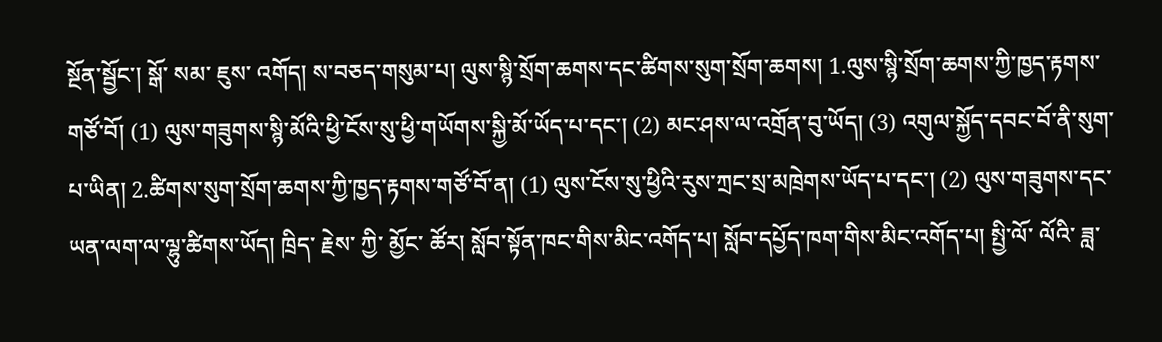སྔོན་སྦྱོང་། སྒོ་ སམ་ ཇུས་ འགོད། ས་བཅད་གསུམ་པ། ལུས་སྙི་སྲོག་ཆགས་དང་ཚིགས་སུག་སྲོག་ཆགས། 1.ལུས་སྙི་སྲོག་ཆགས་ཀྱི་ཁྱད་རྟགས་གཙོ་བོ། (1) ལུས་གཟུགས་སྙི་མོའི་ཕྱི་ངོས་སུ་ཕྱི་གཡོགས་སྐྱི་མོ་ཡོད་པ་དང་། (2) མང་ཤས་ལ་འགྲོན་བུ་ཡོད། (3) འགུལ་སྐྱོད་དབང་བོ་ནི་སུག་པ་ཡིན། 2.ཚིགས་སུག་སྲོག་ཆགས་ཀྱི་ཁྱད་རྟགས་གཙོ་བོ་ན། (1) ལུས་ངོས་སུ་ཕྱིའི་རུས་ཀྲང་སྲ་མཁྲེགས་ཡོད་པ་དང་། (2) ལུས་གཟུགས་དང་ཡན་ལག་ལ་ལྷུ་ཚིགས་ཡོད། ཁྲིད་ རྗེས་ ཀྱི་ མྱོང་ ཚོར། སློབ་སྟོན་ཁང་གིས་མིང་འགོད་པ། སློབ་དཔྱོད་ཁག་གིས་མིང་འགོད་པ། སྤྱི་ལོ་ ལོའི་ ཟླ་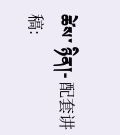ཚེས་ ཉིན།- 配套讲稿: